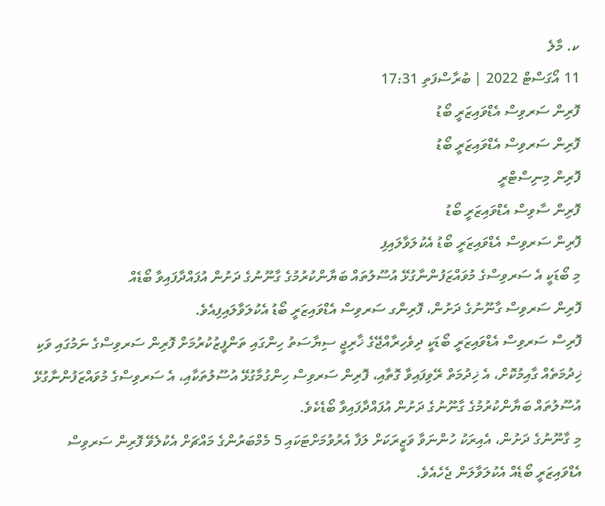ކ. މާލެ
11 އޯގަސްޓް 2022 | ބުރާސްފަތި 17:31
ފޮރިން ސަރވިސް އެޑްވައިޒަރީ ބޯޑު
ފޮރިން ސަރވިސް އެޑްވައިޒަރީ ބޯޑު
ފޮރިން މިނިސްޓްރީ
ފޮރިން ސާވިސް އެޑްވައިޒަރީ ބޯޑު
ފޮރިން ސަރވިސް އެޑްވައިޒަރީ ބޯޑު އެކުލަވާލައިފި
މި ބޯޑަކީ އެ ސަރވިސްގެ މުވައްޒަފުންނާގުޅޭ އުސޫލުތައް ބަޔާންކުރުމުގެ ގާނޫނުގެ ދަށުން އުފައްދާފައިވާ ބޯޑެއް
ފޮރިން ސަރވިސް ގާނޫނުގެ ދަށުން، ފޮރިންގ ސަރވިސް އެޑްވައިޒަރީ ބޯޑު އެކުލަވާލައިފިއެވެ.
ފޮރިސް ސަރވިސް އެޑްވައިޒަރީ ބޯޑަކީ ދިވެހިރާއްޖޭގެ ޚާރިޖީ ސިޔާސަތު ހިންގައި ތަންފީޒުކުރުމަށް ފޮރިން ސަރވިސްގެ ނަމުގައި ވަކި ޚިދުމަތެއް ގާއިމުކޮށް، އެ ޚިދުމަތް ރޭވިފައިވާ ގޮތާއި، ފޮރިން ސަރވިސް ހިންގުމާގުޅޭ އުސޫލުތަކާއި، އެ ސަރވިސްގެ މުވައްޒަފުންނާގުޅޭ އުސޫލުތައް ބަޔާންކުރުމުގެ ގާނޫނުގެ ދަށުން އުފައްދާފައިވާ ބޯޑެކެވެ.
މި ގާނޫނުގެ ދަށުން، އެއިރަކު ހުންނަވާ ވަޒީރަކަށް ލަފާ އެރުވުމަށްޓަކައި 5 މެމްބަރުންގެ މައްޗަށް އެކުލެވޭ ފޮރިން ސަރވިސް އެޑްވައިޒަރީ ބޯޑެއް އެކުލަވާލަން ޖެހެއެވެ.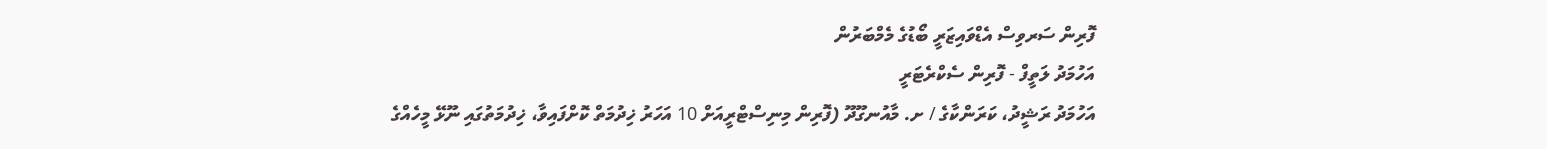ފޮރިން ސަރވިސް އެޑްވައިޒަރީ ބޯޑުގެ މެމްބަރުން
އަހުމަދު ލަތީފް - ފޮރިން ސެކްރެޓަރީ
އަހުމަދު ރަޝީދު، ކަރަންކާގެ / ށ. މާއުނގޫދޫ (ފޮރިން މިނިސްޓްރީއަށް 10 އަހަރު ޚިދުމަތް ކޮށްފައިވާ، ޚިދުމަތުގައި ނޫޅޭ މީހެއްގެ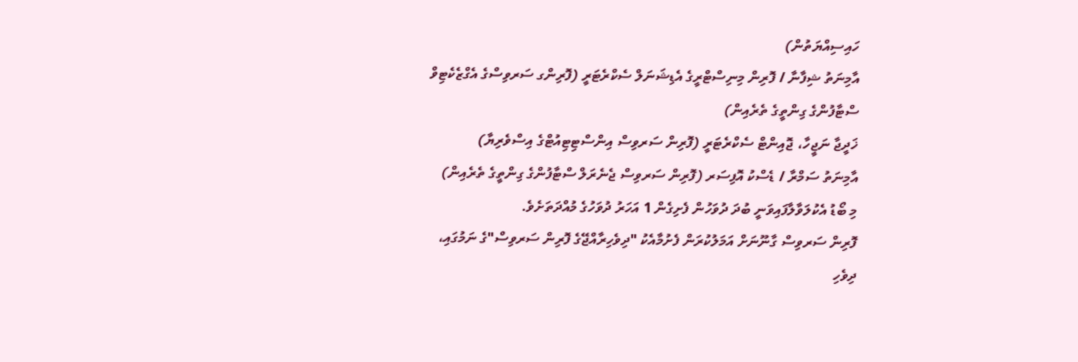ހައިސިއްޔަތުން)
އާމިނަތު ޝިފާނާ / ފޮރިން މިނިސްޓްރީގެ އެޑިޝަނަލް ސެކްރެޓަރީ (ފޮރިންގ ސަރވިސްގެ އެގްޒެކެޓިވް ސްޓާފުންގެ ގިންތީގެ ތެރެއިން)
ޚަދީޖާ ނަޖީހާ، ޖޮއިންޓް ސެކްރެޓަރީ (ފޮރިން ސަރވިސް އިންސްޓިޓިއުޓްގެ އިސްވެރިޔާ)
އާމިނަތު ސަމްރާ / ޑެސްކު އޮފިސަރ (ފޮރިން ސަރވިސް ޖެނެރަލް ސްޓާފުންގެ ގިންތީގެ ތެރެއިން)
މި ބޯޑު އެކުލަވާލާފައިވަނީ ބުދަ ދުވަހުން ފެށިގެން 1 އަހަރު ދުވަހުގެ މުއްދަތަށެވެ.
ފޮރިން ސަރވިސް ގާނޫނަށް އަމަލުކުރަން ފެށުމާއެކު "ދިވެހިރާއްޖޭގެ ފޮރިން ސަރވިސް"ގެ ނަމުގައި، ދިވެހި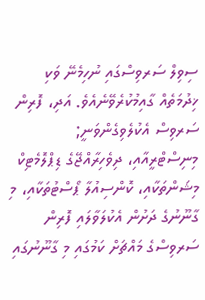ސިވިލް ސަރވިސްގައި ނުހިމެނޭ ވަކި ޚިދުމަތެއް ގާއިމުކުރެވޭނެއެވެ. އަދި، ފޮރިން ސަރވިސް އެކުލެވިގެންވަނީ; މިނިސްޓްރީއާއި، ދިވެހިރާއްޖޭގެ ޑިޕްލޮމެޓިކް މިޝަންތަކާއި، ކޮންސިއުލާ ޕޯސްޓުތަކާއި، މި ގާނޫނުގެ ދަށުން އެކުލަވާލައި ފޮރިން ސަރވިސްގެ މައްޗަށް ކަމުގައި މި ގާނޫނުގައި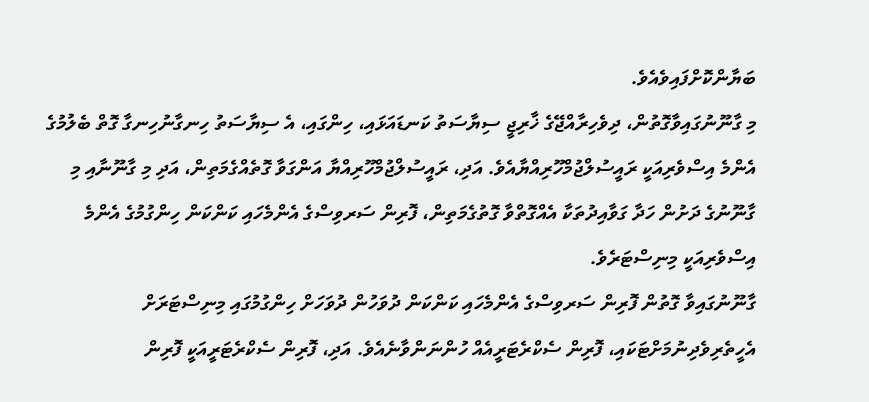ބަޔާންކޮށްފައިވެއެވެ.
މި ގާނޫނުގައިވާގޮތުން، ދިވެހިރާއްޖޭގެ ޚާރިޖީ ސިޔާސަތު ކަނޑައަޅައި، ހިންގައި، އެ ސިޔާސަތު ހިނގާނުހިނގާ ގޮތް ބެލުމުގެ އެންމެ އިސްވެރިއަކީ ރައީސުލްޖުމްހޫރިއްޔާއެވެ. އަދި، ރައީސުލްޖުމްހޫރިއްޔާ އަންގަވާ ގޮތެއްގެމަތިން، އަދި މި ގާނޫނާއި މި ގާނޫނުގެ ދަށުން ހަދާ ގަވާއިދުތަކާ އެއްގޮތްވާ ގޮތުގެމަތިން، ފޮރިން ސަރވިސްގެ އެންމެހައި ކަންކަން ހިންގުމުގެ އެންމެ އިސްވެރިއަކީ މިނިސްޓަރެވެ.
ގާނޫނުގައިވާ ގޮތުން ފޮރިން ސަރވިސްގެ އެންމެހައި ކަންކަން ދުވަހުން ދުވަހަށް ހިންގުމުގައި މިނިސްޓަރަށް އެހީތެރިވެދިނުމަށްޓަކައި، ފޮރިން ސެކްރެޓަރީއެއް ހުންނަންވާނެއެވެ. އަދި، ފޮރިން ސެކްރެޓަރީއަކީ ފޮރިން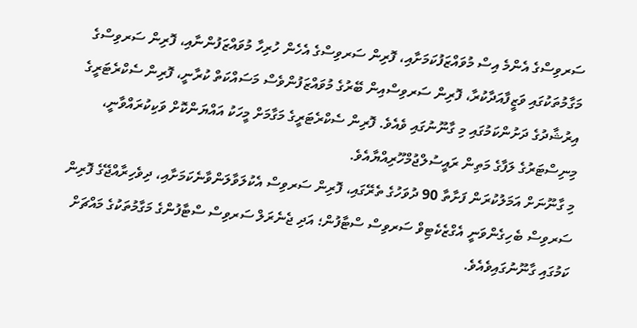ސަރވިސްގެ އެންމެ އިސް މުވައްޒަފުކަމަށާއި، ފޮރިން ސަރވިސްގެ އެހެން ހުރިހާ މުވައްޒަފުންނާއި، ފޮރިން ސަރވިސްގެ މަގާމުތަކުގައި ވަޒީފާއަދާކުރާ، ފޮރިން ސަރވިސްއިން ބޭރުގެ މުވައްޒަފުންވެސް މަސައްކަތް ކުރާނީ، ފޮރިން ސެކްރެޓަރީގެ އިރުޝާދުގެ ދަށުންކަމުގައި މި ގާނޫނުގައި ވެއެވެ. ފޮރިން ސެކްރެޓަރީގެ މަގާމަށް މީހަކު އައްޔަންކޮށް ވަކިކުރައްވާނީ، މިނިސްޓަރުގެ ލަފާގެ މަތިން ރައީސުލްޖުމްހޫރިއްޔާއެވެ.
މި ގާނޫނަށް އަމަލުކުރަން ފަށާތާ 90 ދުވަހުގެ ތެރޭގައި، ފޮރިން ސަރވިސް އެކުލަވާލަންވާނެކަމަށާއި، ދިވެހިރާއްޖޭގެ ފޮރިން ސަރވިސް ބެހިގެންވަނީ އެގްޒެކެޓިވް ސަރވިސް ސްޓާފުން؛ އަދި ޖެނެރަލް ސަރވިސް ސްޓާފުންގެ މަގާމުތަކުގެ މައްޗަށް ކަމުގައި ގާނޫނުގައިވެއެވެ.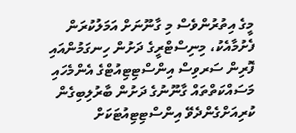މީގެ އިތުރުންވެސް މި ގާނޫނަށް އަމަލުކުރަން ފެށުމާއެކު، މިނިސްޓްރީގެ ދަށުން ހިނގަމުންއައި ފޮރިން ސަރވިސް އިންސްޓިޓިއުޓްގެ އެންމެހައި މަސައްކަތްތައް ގާނޫނުގެ ދަށުން ބާރުލިބިގެން ކުރިއަށްގެންދެވޭ އިންސްޓިޓިއުޓަކަށް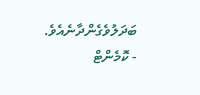ބަދަލުވެގެންދާނެއެވެ.
- ކޮމެންޓް